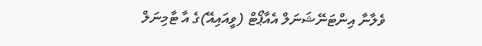ވެލާނާ އިންޓަނޭޝަނަލް އެއާޕޯޓް (ވީއައިއޭ)ގެ އާ ޓާމިނަލް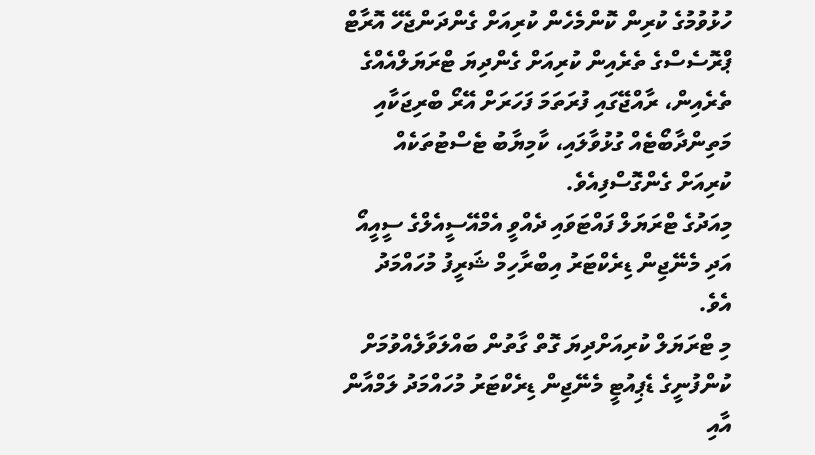ހުޅުވުމުގެ ކުރިން ކޮންމެހެން ކުރިއަށް ގެންދަންޖެހޭ އޮރާޓް ޕްރޮސެސްގެ ތެރެއިން ކުރިއަށް ގެންދިޔަ ޓްރަޔަލްއެއްގެ ތެރެއިން، ރާއްޖޭގައި ފުރަތަމަ ފަހަރަށް އޭރޯ ބްރިޖަކާއި މަތިންދާބޯޓެއް ގުޅުވާލައި، ކާމިޔާބު ޓެސްޓުތަކެއް ކުރިއަށް ގެންގޮސްފިއެވެ.
މިއަދުގެ ޓްރަޔަލް ފައްޓަވައި ދެއްވީ އެމްއޭސީއެލްގެ ސީއީއޯ އަދި މެނޭޖިން ޑިރެކްޓަރު އިބްރާހިމް ޝަރީފު މުހައްމަދު އެވެ.
މި ޓްރަޔަލް ކުރިއަށްދިޔަ ގޮތް ގާތުން ބައްލަވާލެއްވުމަށް ކުންފުނީގެ ޑެޕިއުޓީ މެނޭޖިން ޑިރެކްޓަރު މުހައްމަދު ލަމްއާން އާއި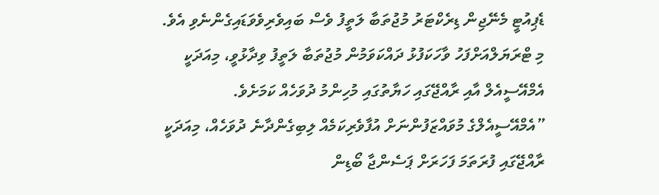ޑެޕިއުޓީ މެނޭޖިން ޑިރެކްޓަރު މުޖުތަބާ ލަތީފު ވެސް ބައިވެރިވެވަޑައިގެންނެވި އެވެ.
މި ޓްރަޔަލްއަށްފަހު ވާހަކަފުޅު ދައްކަވަމުން މުޖުތަބާ ލަތީފު ވިދާޅުވީ، މިއަދަކީ އެމްއޭސީއެލް އާއި ރާއްޖޭގައި ހަޔާތުގައި މުހިންމު ދުވަހެއް ކަމަށެވެ.
”އެމްއޭސީއެލްގެ މުވައްޒަފުންނަށް އުފާވެރިކަމެއް ލިބިގެންދާނެ ދުވަހެއް، މިއަދަކީ ރާއްޖޭގައި ފުރަތަމަ ފަހަރަށް ޕަސެންޖާ ބޯޑިން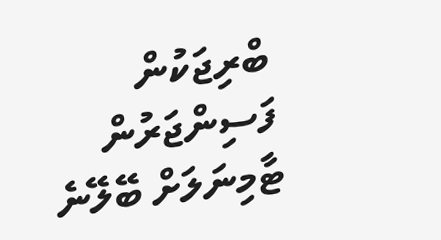ބްރިޖަކުން ފަސިންޖަރުން ޓާމިނަލަށް ބޭލޭނެ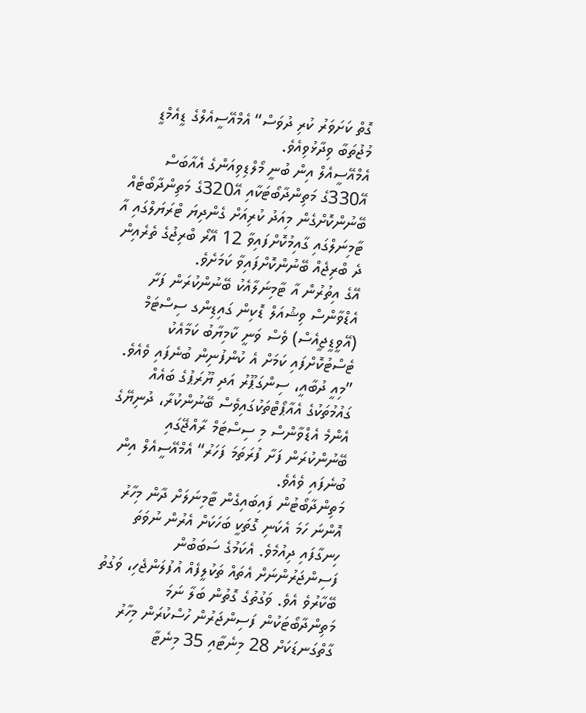ގޮތް ކަށަވަރު ކުރި ދުވަސް“ އެމްއޭސީއެލްގެ ޑީއެމްޑީ މުޖުތަބާ ވިދާޅުވިއެވެ.
އެމްއޭސީއެލް އިން ބުނީ މޯލްޑިވިއަންގެ އެއާބަސް އޭ330ގެ މަތިންދާބޯޓަކާއި އޭ320ގެ މަތިންދާބޯޓެއް ބޭނުންކޮށްގެން މިއަދު ކުރިއަށް ގެންދިޔަ ޓްރަޔަލްގައި އާ ޓާމިނަލްގައި ގާއިމުކޮށްފައިވާ 12 އޭރޯ ބްރިޖުގެ ތެރެއިން ދެ ބްރިޖެއް ބޭނުންކޮށްފައިވާ ކަމަށެވެ.
އޭގެ އިތުރުން އާ ޓާމިނަލާއެކު ބޭނުންކުރަން ފަށާ އެޑްވާންސް ވިޝުއަލް ޑޮކިން ގައިޑިންގ ސިސްޓަމް (އޭވީޑީޖީއެސް) ވެސް ވަނީ ކާމިޔާބު ކަމާއެކު ޓެސްޓުކޮށްފައި ކަމަށް އެ ކުންފުނިން ބުނެފައި ވެއެވެ.
”މިއީ ދުބާއީ، ސިންގަޕޫރު އަދި ޔޫރަޕުގެ ބައެއް ގައުމުތަކުގެ އެއާޕޯޓްތަކުގައިވެސް ބޭނުންކުރާ، ދުނިޔޭގެ އެންމެ އެޑްވާންސް މި ސިސްޓަމް ރާއްޖޭގައި ބޭނުންކުރަން ފަށާ ފުރަތަމަ ފަހަރު“ އެމްއޭސީއެލް އިން ބުނެފައި ވެއެވެ.
މަތިންދާބޯޓުން ފައިބައިގެން ޓާމިނަލަށް ދާން މިހާރު އޮންނަ ހަމަ އެކަނި ގޮތަކީ ބަހަކަށް އެރުން ނުވަތަ ހިނގާފައި ދިއުމެވެ. އެކަމުގެ ސަބަބުން ފަސިންޖަރުންނަށް އެތައް ތަކުލީފެއް އުފުލަންޖެހި، ވަގުތު ބޭކާރުވެ އެވެ. ވަގުތުގެ ގޮތުން ބަލާ ނަމަ މަތިންދާބޯޓަކުން ފަސިންޖަރުން ހުސްކުރަން މިހާރު ގާތްގަނޑަކަށް 28 މިނެޓާއި 35 މިނެޓާ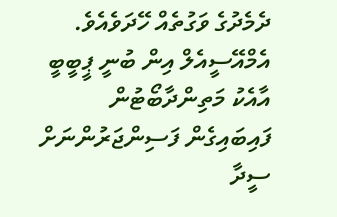ދެމެދުގެ ވަގުތެއް ހޭދަވެއެވެ.
އެމްއޭސީއެލް އިން ބުނީ ޕީބީބީ އާއެކު މަތިންދާބޯޓުން ފައިބައިގެން ފަސިންޖަރުންނަށް ސީދާ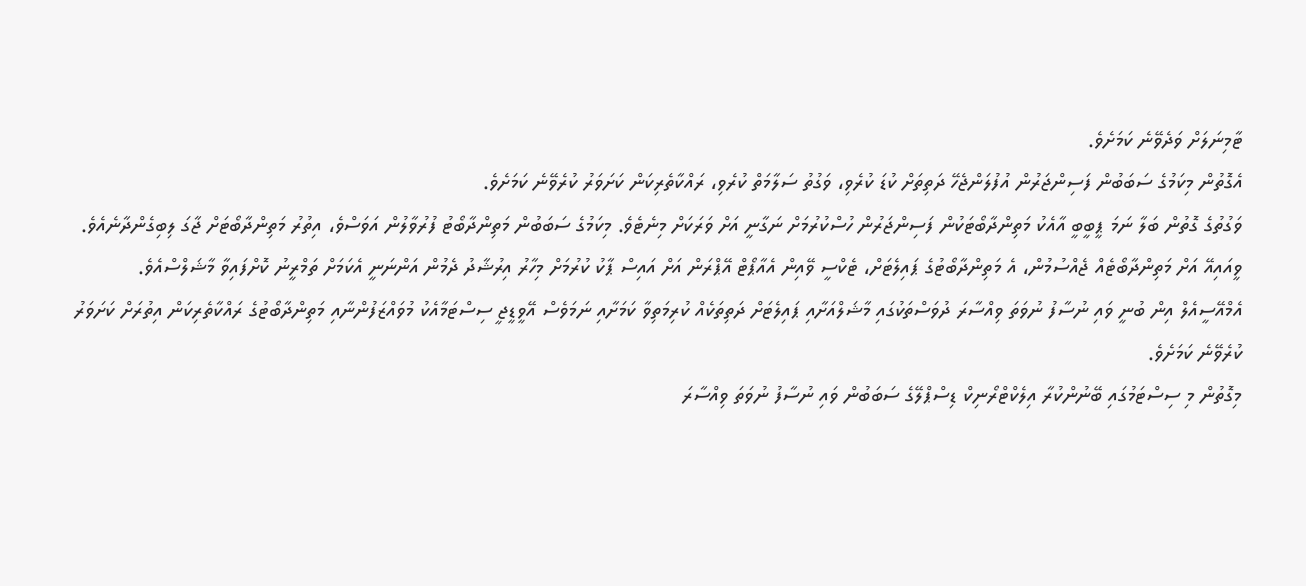ޓާމިނަލަށް ވަދެވޭނެ ކަމަށެވެ.
އެގޮތުން މިކަމުގެ ސަބަބުން ފަސިންޖަރުން އުފުލަންޖެހޭ ދަތިތަށް ކުޑަ ކުރެވި، ވަގުތު ސަލާމަތް ކުރެވި، ރައްކާތެރިކަން ކަށަވަރު ކުރެވޭނެ ކަމަށެވެ.
ވަގުތުގެ ގޮތުން ބަލާ ނަމަ ޕީބީބީ އާއެކު މަތިންދާބޯޓަކުން ފަސިންޖަރުން ހުސްކުރުމަށް ނަގާނީ އަށް ވަރަކަށް މިނެޓެވެ. މިކަމުގެ ސަބަބުން މަތިންދާބޯޓު ފުރުވާލުން އަވަސްވެ، އިތުރު މަތިންދާބޯޓަށް ޖާގަ ލިބިގެންދާނެއެވެ.
ވީއައިއޭ އަށް މަތިންދާބޯޓެއް ޖެއްސުމުން، އެ މަތިންދާބޯޓުގެ ޕައިލެޓަށް، ޓެކްސީ ވޭއިން އެއާޕޯޓް އޭޕްރަން އަށް އައިސް ޕާކު ކުރުމަށް މިހާރު އިރުޝާދު ދެމުން އަންނަނީ އެކަމަށް ތަމްރީނު ކޮށްފައިވާ މާޝަލްސްއެވެ.
އެމްއޭސީއެލް އިން ބުނީ ވައި ނުސާފު ނުވަތަ ވިއްސާރަ ދުވަސްތަކުގައި މާޝަލްއަށާއި ޕައިލެޓަށް ދަތިތަކެއް ކުރިމަތިވާ ކަމަށާއި ނަމަވެސް އޭވީޑީޖީ ސިސްޓަމާއެކު މުވައްޒަފުންނާއި މަތިންދާބޯޓުގެ ރައްކާތެރިކަން އިތުރަށް ކަށަވަރު ކުރެވޭނެ ކަމަށެވެ.
މިގޮތުން މި ސިސްޓަމުގައި ބޭނުންކުރާ އިލެކްޓްރޯނިކް ޑިސްޕްލޭގެ ސަބަބުން ވައި ނުސާފު ނުވަތަ ވިއްސާރަ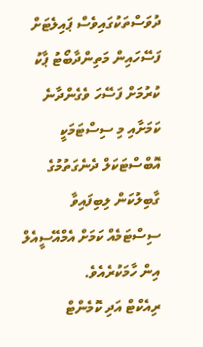ދުވަސްތަކުގައިވެސް ޕައިލެޓަށް ފަސޭހައިން މަތިންދާބޯޓު ޕާކު ކުރުމަށް ފަސޭހަ ވެގެންދާނެ ކަމަށާއި މި ސިސްޓަމަކީ އޮބްސްޓަކަލް ދެނެގަތުމުގެ ގާބިލުކަން ލިބިފައިވާ ސިސްޓަމެއް ކަމަށް އެމްއޭސީއެލް އިން ހާމަކުރެއެވެ.
ރިއެކްޓް އަދި ކޮމެންޓް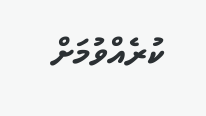ކުރެއްވުމަށް